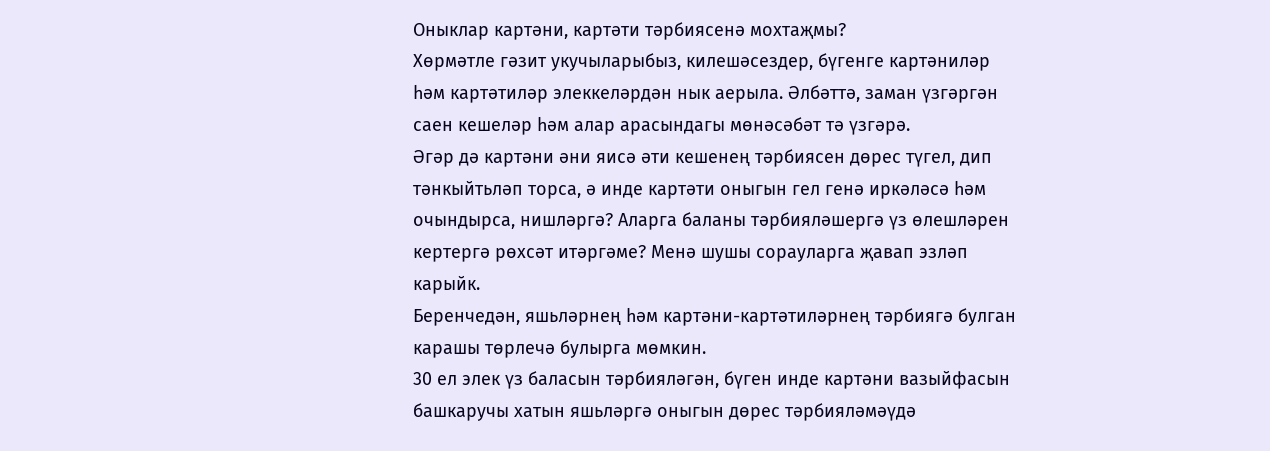Оныклар картәни, картәти тәрбиясенә мохтаҗмы?
Хөрмәтле гәзит укучыларыбыз, килешәсездер, бүгенге картәниләр һәм картәтиләр элеккеләрдән нык аерыла. Әлбәттә, заман үзгәргән саен кешеләр һәм алар арасындагы мөнәсәбәт тә үзгәрә.
Әгәр дә картәни әни яисә әти кешенең тәрбиясен дөрес түгел, дип тәнкыйтьләп торса, ә инде картәти оныгын гел генә иркәләсә һәм очындырса, нишләргә? Аларга баланы тәрбияләшергә үз өлешләрен кертергә рөхсәт итәргәме? Менә шушы сорауларга җавап эзләп карыйк.
Беренчедән, яшьләрнең һәм картәни-картәтиләрнең тәрбиягә булган карашы төрлечә булырга мөмкин.
30 ел элек үз баласын тәрбияләгән, бүген инде картәни вазыйфасын башкаручы хатын яшьләргә оныгын дөрес тәрбияләмәүдә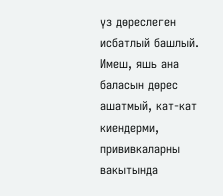үз дөреслеген исбатлый башлый. Имеш, яшь ана баласын дөрес ашатмый, кат-кат киендерми, прививкаларны вакытында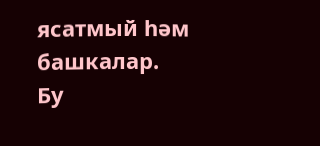ясатмый һәм башкалар. Бу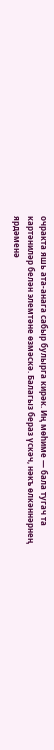очракта яшь ата-анага сабыр булырга кирәк. Иң мөһиме — бала тугач та картәниләр белән элемтәне өзмәскә. Балагыз бераз үскәч, нәкъ өлкәннәрнең ярдәменә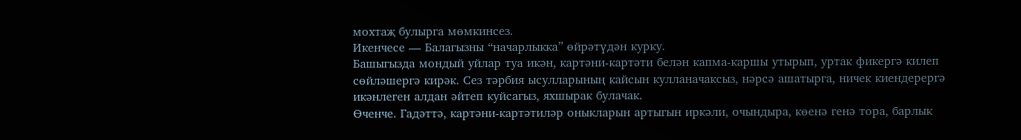мохтаҗ булырга мөмкинсез.
Икенчесе — Балагызны “начарлыкка” өйрәтүдән курку.
Башыгызда мондый уйлар туа икән, картәни-картәти белән капма-каршы утырып, уртак фикергә килеп сөйләшергә кирәк. Сез тәрбия ысулларының кайсын кулланачаксыз, нәрсә ашатырга, ничек киендерергә икәнлеген алдан әйтеп куйсагыз, яхшырак булачак.
Өченче. Гадәттә, картәни-картәтиләр оныкларын артыгын иркәли, очындыра, көенә генә тора, барлык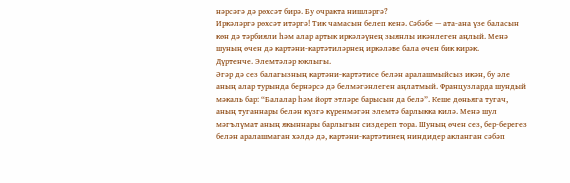нәрсәгә дә рөхсәт бирә. Бу очракта нишләргә?
Иркәләргә рөхсәт итәргә! Тик чамасын белеп кенә. Сәбәбе — ата-ана үзе баласын көн дә тәрбияли һәм алар артык иркәләүнең зыянлы икәнлеген аңлый. Менә шуның өчен дә картәни-картәтиләрнең иркәләве бала өчен бик кирәк.
Дүртенче. Элемтәләр юклыгы.
Әгәр дә сез балагызның картәни-картәтисе белән аралашмыйсыз икән, бу әле аның алар турында бернәрсә дә белмәгәнлеген аңлатмый. Французларда шундый мәкаль бар: “Балалар һәм йорт этләре барысын да белә”. Кеше дөньяга тугач, аның туганнары белән күзгә күренмәгән элемтә барлыкка килә. Менә шул мәгълүмат аның якыннары барлыгын сиздереп тора. Шуның өчен сез, бер-берегез белән аралашмаган хәлдә дә, картәни-картәтинең ниндидер акланган сәбәп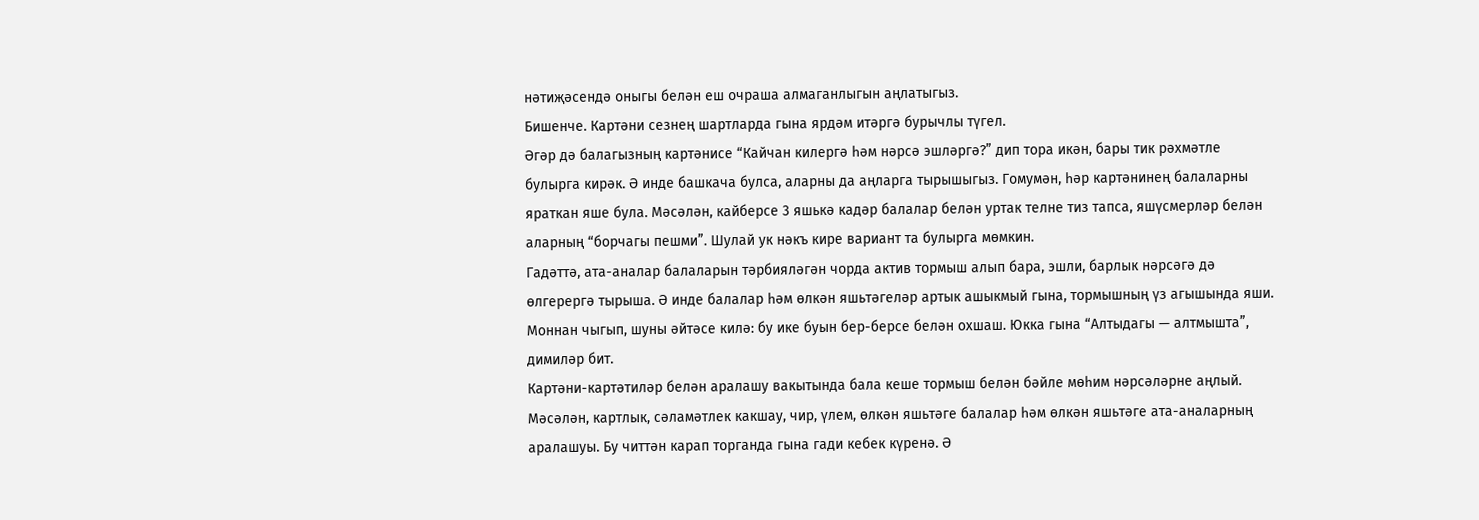нәтиҗәсендә оныгы белән еш очраша алмаганлыгын аңлатыгыз.
Бишенче. Картәни сезнең шартларда гына ярдәм итәргә бурычлы түгел.
Әгәр дә балагызның картәнисе “Кайчан килергә һәм нәрсә эшләргә?” дип тора икән, бары тик рәхмәтле булырга кирәк. Ә инде башкача булса, аларны да аңларга тырышыгыз. Гомумән, һәр картәнинең балаларны яраткан яше була. Мәсәлән, кайберсе 3 яшькә кадәр балалар белән уртак телне тиз тапса, яшүсмерләр белән аларның “борчагы пешми”. Шулай ук нәкъ кире вариант та булырга мөмкин.
Гадәттә, ата-аналар балаларын тәрбияләгән чорда актив тормыш алып бара, эшли, барлык нәрсәгә дә өлгерергә тырыша. Ә инде балалар һәм өлкән яшьтәгеләр артык ашыкмый гына, тормышның үз агышында яши. Моннан чыгып, шуны әйтәсе килә: бу ике буын бер-берсе белән охшаш. Юкка гына “Алтыдагы — алтмышта”, димиләр бит.
Картәни-картәтиләр белән аралашу вакытында бала кеше тормыш белән бәйле мөһим нәрсәләрне аңлый. Мәсәлән, картлык, сәламәтлек какшау, чир, үлем, өлкән яшьтәге балалар һәм өлкән яшьтәге ата-аналарның аралашуы. Бу читтән карап торганда гына гади кебек күренә. Ә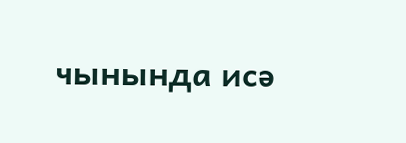чынында исә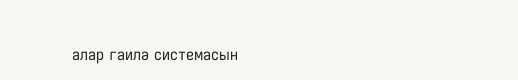алар гаилә системасын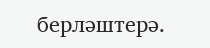берләштерә.